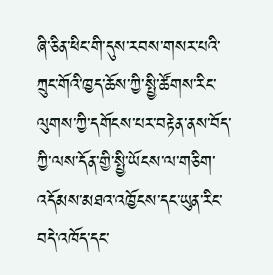ཞི་ཅིན་ཕིང་གི་དུས་རབས་གསར་པའི་ཀྲུང་གོའི་ཁྱད་ཆོས་ཀྱི་སྤྱི་ཚོགས་རིང་ལུགས་ཀྱི་དགོངས་པར་བརྟེན་ནས་བོད་ཀྱི་ལས་དོན་གྱི་སྤྱི་ཡོངས་ལ་གཅིག་འདོམས་མཐའ་འཁྱོངས་དང་ཡུན་རིང་བདེ་འཁོད་དང་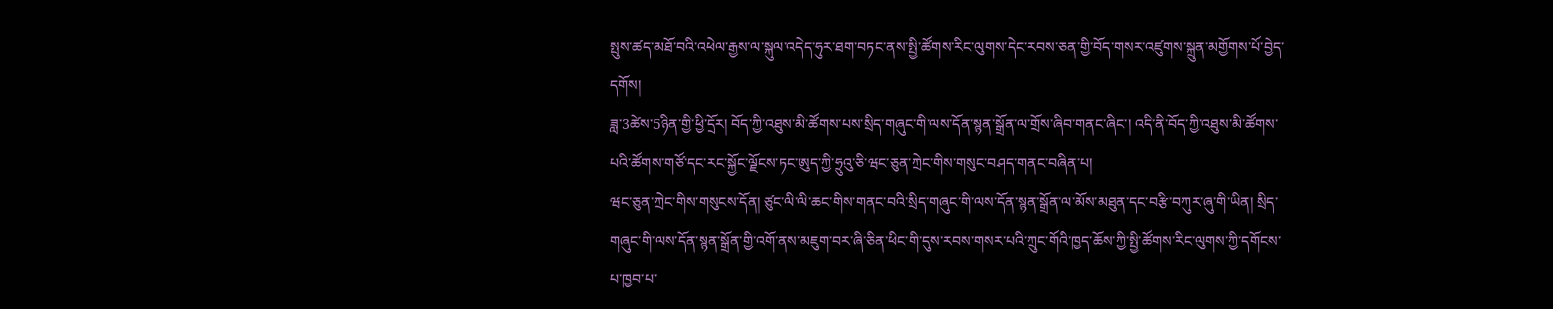སྤུས་ཚད་མཐོ་བའི་འཕེལ་རྒྱས་ལ་སྐུལ་འདེད་ཧུར་ཐག་བཏང་ནས་སྤྱི་ཚོགས་རིང་ལུགས་དེང་རབས་ཅན་གྱི་བོད་གསར་འཛུགས་སྐྲུན་མགྱོགས་པོ་བྱེད་དགོས།
ཟླ་3ཚེས་5ཉིན་གྱི་ཕྱི་དྲོར། བོད་ཀྱི་འཐུས་མི་ཚོགས་པས་སྲིད་གཞུང་གི་ལས་དོན་སྙན་སྒྲོན་ལ་གྲོས་ཞིབ་གནང་ཞིང་། འདི་ནི་བོད་ཀྱི་འཐུས་མི་ཚོགས་པའི་ཚོགས་གཙོ་དང་རང་སྐྱོང་ལྗོངས་ཏང་ཨུད་ཀྱི་ཧྲུའུ་ཅི་ཝང་ཅུན་ཀྲེང་གིས་གསུང་བཤད་གནང་བཞིན་པ།
ཝང་ཅུན་ཀྲེང་གིས་གསུངས་དོན། ཙུང་ལི་ལི་ཆང་གིས་གནང་བའི་སྲིད་གཞུང་གི་ལས་དོན་སྙན་སྒྲོན་ལ་མོས་མཐུན་དང་བརྩི་བཀུར་ཞུ་གི་ཡིན། སྲིད་གཞུང་གི་ལས་དོན་སྙན་སྒྲོན་གྱི་འགོ་ནས་མཇུག་བར་ཞི་ཅིན་ཕིང་གི་དུས་རབས་གསར་པའི་ཀྲུང་གོའི་ཁྱད་ཆོས་ཀྱི་སྤྱི་ཚོགས་རིང་ལུགས་ཀྱི་དགོངས་པ་ཁྱབ་པ་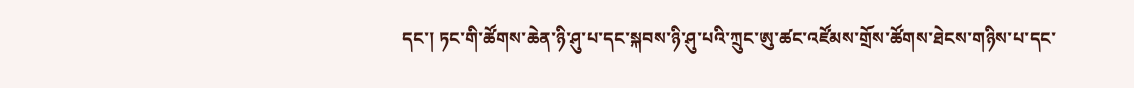དང་། ཏང་གི་ཚོགས་ཆེན་ཉི་ཤུ་པ་དང་སྐབས་ཉི་ཤུ་པའི་ཀྲུང་ཨུ་ཚང་འཛོམས་གྲོས་ཚོགས་ཐེངས་གཉིས་པ་དང་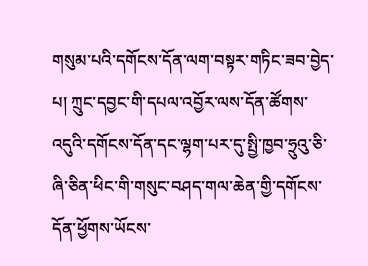གསུམ་པའི་དགོངས་དོན་ལག་བསྟར་གཏིང་ཟབ་བྱེད་པ། ཀྲུང་དབྱང་གི་དཔལ་འབྱོར་ལས་དོན་ཚོགས་འདུའི་དགོངས་དོན་དང་ལྷག་པར་དུ་སྤྱི་ཁྱབ་ཧྲུའུ་ཅི་ཞི་ཅིན་ཕིང་གི་གསུང་བཤད་གལ་ཆེན་གྱི་དགོངས་དོན་ཕྱོགས་ཡོངས་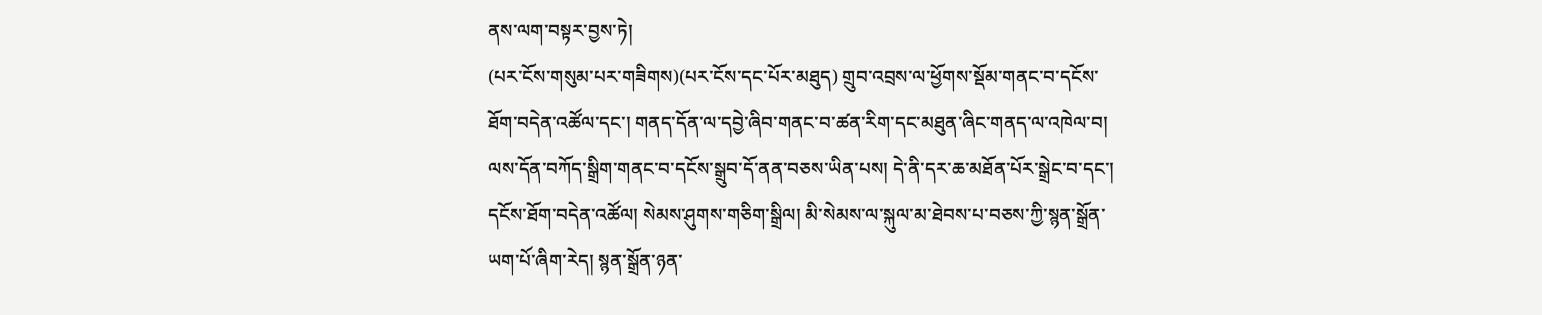ནས་ལག་བསྟར་བྱས་ཏེ།
(པར་ངོས་གསུམ་པར་གཟིགས)(པར་ངོས་དང་པོར་མཐུད) གྲུབ་འབྲས་ལ་ཕྱོགས་སྡོམ་གནང་བ་དངོས་ཐོག་བདེན་འཚོལ་དང་། གནད་དོན་ལ་དབྱེ་ཞིབ་གནང་བ་ཚན་རིག་དང་མཐུན་ཞིང་གནད་ལ་འཁེལ་བ། ལས་དོན་བཀོད་སྒྲིག་གནང་བ་དངོས་སྒྲུབ་དོ་ནན་བཅས་ཡིན་པས། དེ་ནི་དར་ཆ་མཐོན་པོར་སྒྲེང་བ་དང་། དངོས་ཐོག་བདེན་འཚོལ། སེམས་ཤུགས་གཅིག་སྒྲིལ། མི་སེམས་ལ་སྐུལ་མ་ཐེབས་པ་བཅས་ཀྱི་སྙན་སྒྲོན་ཡག་པོ་ཞིག་རེད། སྙན་སྒྲོན་ཉན་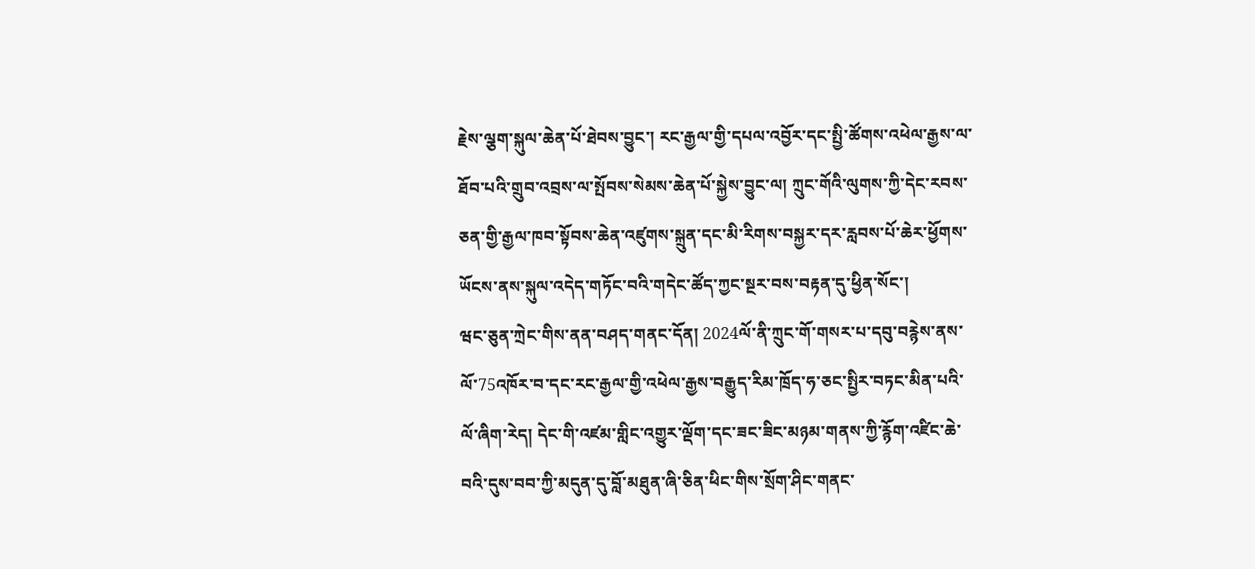རྗེས་ལྕག་སྐུལ་ཆེན་པོ་ཐེབས་བྱུང་། རང་རྒྱལ་གྱི་དཔལ་འབྱོར་དང་སྤྱི་ཚོགས་འཕེལ་རྒྱས་ལ་ཐོབ་པའི་གྲུབ་འབྲས་ལ་སྤོབས་སེམས་ཆེན་པོ་སྐྱེས་བྱུང་ལ། ཀྲུང་གོའི་ལུགས་ཀྱི་དེང་རབས་ཅན་གྱི་རྒྱལ་ཁབ་སྟོབས་ཆེན་འཛུགས་སྐྲུན་དང་མི་རིགས་བསྐྱར་དར་རླབས་པོ་ཆེར་ཕྱོགས་ཡོངས་ནས་སྐུལ་འདེད་གཏོང་བའི་གདེང་ཚོད་ཀྱང་སྔར་བས་བརྟན་དུ་ཕྱིན་སོང་།
ཝང་ཅུན་ཀྲེང་གིས་ནན་བཤད་གནང་དོན། 2024ལོ་ནི་ཀྲུང་གོ་གསར་པ་དབུ་བརྙེས་ནས་ལོ་75འཁོར་བ་དང་རང་རྒྱལ་གྱི་འཕེལ་རྒྱས་བརྒྱུད་རིམ་ཁྲོད་ཧ་ཅང་སྤྱིར་བཏང་མིན་པའི་ལོ་ཞིག་རེད། དེང་གི་འཛམ་གླིང་འགྱུར་ལྡོག་དང་ཟང་ཟིང་མཉམ་གནས་ཀྱི་རྙོག་འཛིང་ཆེ་བའི་དུས་བབ་ཀྱི་མདུན་དུ་བློ་མཐུན་ཞི་ཅིན་ཕིང་གིས་སྲོག་ཤིང་གནང་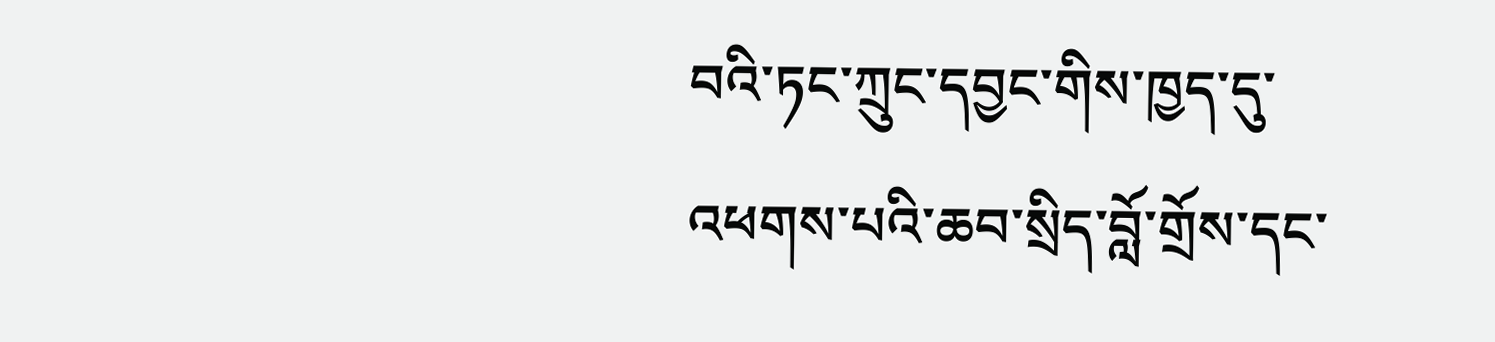བའི་ཏང་ཀྲུང་དབྱང་གིས་ཁྱད་དུ་འཕགས་པའི་ཆབ་སྲིད་བློ་གྲོས་དང་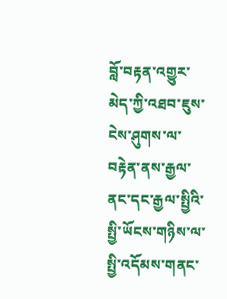བློ་བརྟན་འགྱུར་མེད་ཀྱི་འཐབ་ཇུས་ངེས་ཤུགས་ལ་བརྟེན་ནས་རྒྱལ་ནང་དང་རྒྱལ་སྤྱིའི་སྤྱི་ཡོངས་གཉིས་ལ་སྤྱི་འདོམས་གནང་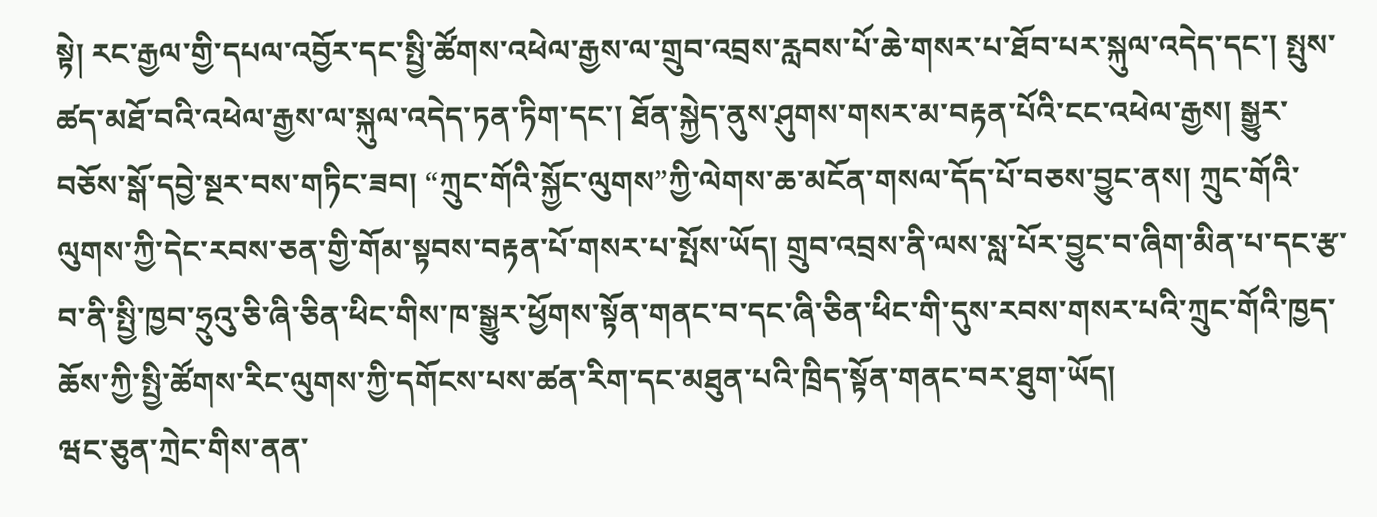སྟེ། རང་རྒྱལ་གྱི་དཔལ་འབྱོར་དང་སྤྱི་ཚོགས་འཕེལ་རྒྱས་ལ་གྲུབ་འབྲས་རླབས་པོ་ཆེ་གསར་པ་ཐོབ་པར་སྐུལ་འདེད་དང་། སྤུས་ཚད་མཐོ་བའི་འཕེལ་རྒྱས་ལ་སྐུལ་འདེད་ཏན་ཏིག་དང་། ཐོན་སྐྱེད་ནུས་ཤུགས་གསར་མ་བརྟན་པོའི་ངང་འཕེལ་རྒྱས། སྒྱུར་བཅོས་སྒོ་དབྱེ་སྔར་བས་གཏིང་ཟབ། “ཀྲུང་གོའི་སྐྱོང་ལུགས”ཀྱི་ལེགས་ཆ་མངོན་གསལ་དོད་པོ་བཅས་བྱུང་ནས། ཀྲུང་གོའི་ལུགས་ཀྱི་དེང་རབས་ཅན་གྱི་གོམ་སྟབས་བརྟན་པོ་གསར་པ་སྤོས་ཡོད། གྲུབ་འབྲས་ནི་ལས་སླ་པོར་བྱུང་བ་ཞིག་མིན་པ་དང་རྩ་བ་ནི་སྤྱི་ཁྱབ་ཧྲུའུ་ཅི་ཞི་ཅིན་ཕིང་གིས་ཁ་སྒྱུར་ཕྱོགས་སྟོན་གནང་བ་དང་ཞི་ཅིན་ཕིང་གི་དུས་རབས་གསར་པའི་ཀྲུང་གོའི་ཁྱད་ཆོས་ཀྱི་སྤྱི་ཚོགས་རིང་ལུགས་ཀྱི་དགོངས་པས་ཚན་རིག་དང་མཐུན་པའི་ཁྲིད་སྟོན་གནང་བར་ཐུག་ཡོད།
ཝང་ཅུན་ཀྲེང་གིས་ནན་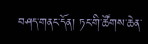བཤད་གནང་དོན། ཏང་གི་ཚོགས་ཆེན་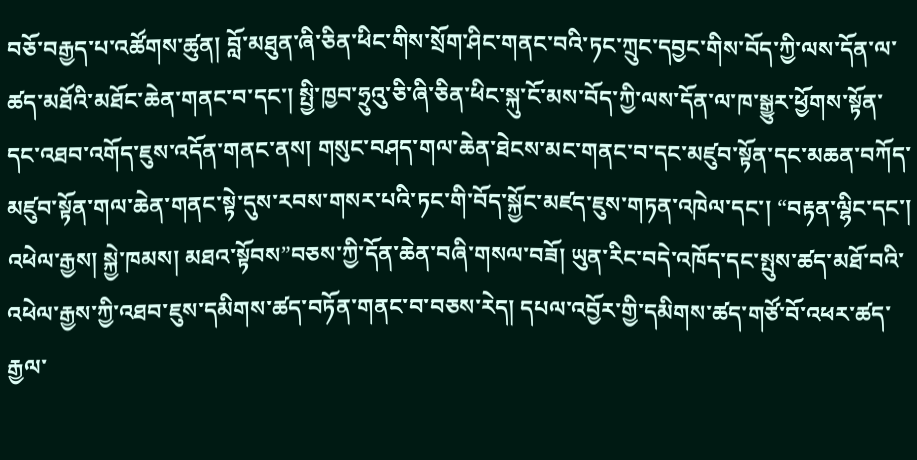བཅོ་བརྒྱད་པ་འཚོགས་ཚུན། བློ་མཐུན་ཞི་ཅིན་ཕིང་གིས་སྲོག་ཤིང་གནང་བའི་ཏང་ཀྲུང་དབྱང་གིས་བོད་ཀྱི་ལས་དོན་ལ་ཚད་མཐོའི་མཐོང་ཆེན་གནང་བ་དང་། སྤྱི་ཁྱབ་ཧྲུའུ་ཅི་ཞི་ཅིན་ཕིང་སྐུ་ངོ་མས་བོད་ཀྱི་ལས་དོན་ལ་ཁ་སྒྱུར་ཕྱོགས་སྟོན་དང་འཐབ་འགོད་ཇུས་འདོན་གནང་ནས། གསུང་བཤད་གལ་ཆེན་ཐེངས་མང་གནང་བ་དང་མཛུབ་སྟོན་དང་མཆན་བཀོད་མཛུབ་སྟོན་གལ་ཆེན་གནང་སྟེ་དུས་རབས་གསར་པའི་ཏང་གི་བོད་སྐྱོང་མཛད་ཇུས་གཏན་འཁེལ་དང་། “བརྟན་ལྷིང་དང་། འཕེལ་རྒྱས། སྐྱེ་ཁམས། མཐའ་སྟོབས”བཅས་ཀྱི་དོན་ཆེན་བཞི་གསལ་བཟོ། ཡུན་རིང་བདེ་འཁོད་དང་སྤུས་ཚད་མཐོ་བའི་འཕེལ་རྒྱས་ཀྱི་འཐབ་ཇུས་དམིགས་ཚད་བཏོན་གནང་བ་བཅས་རེད། དཔལ་འབྱོར་གྱི་དམིགས་ཚད་གཙོ་བོ་འཕར་ཚད་རྒྱལ་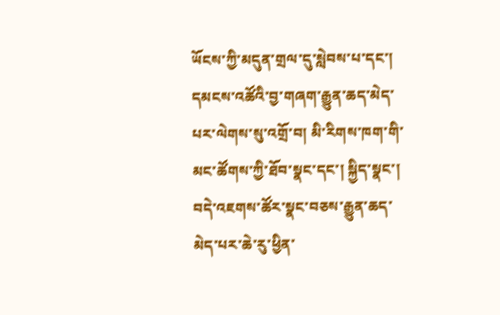ཡོངས་ཀྱི་མདུན་གྲལ་དུ་སླེབས་པ་དང་། དམངས་འཚོའི་བྱ་གཞག་རྒྱུན་ཆད་མེད་པར་ལེགས་སུ་འགྲོ་བ། མི་རིགས་ཁག་གི་མང་ཚོགས་ཀྱི་ཐོབ་སྣང་དང་། སྐྱིད་སྣང་། བདེ་འཇགས་ཚོར་སྣང་བཅས་རྒྱུན་ཆད་མེད་པར་ཆེ་རུ་ཕྱིན་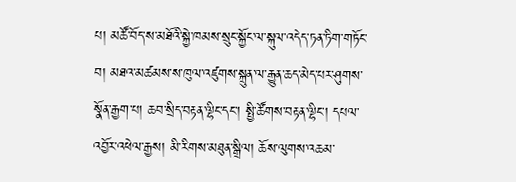པ། མཚོ་བོད་ས་མཐོའི་སྐྱེ་ཁམས་སྲུང་སྐྱོང་ལ་སྐུལ་འདེད་ཏན་ཏིག་གཏོང་བ། མཐའ་མཚམས་ས་ཁུལ་འཛུགས་སྐྲུན་ལ་རྒྱུན་ཆད་མེད་པར་ཤུགས་སྣོན་རྒྱག་པ། ཆབ་སྲིད་བརྟན་ལྷིང་དང་། སྤྱི་ཚོགས་བརྟན་ལྷིང་། དཔལ་འབྱོར་འཕེལ་རྒྱས། མི་རིགས་མཐུན་སྒྲིལ། ཆོས་ལུགས་འཆམ་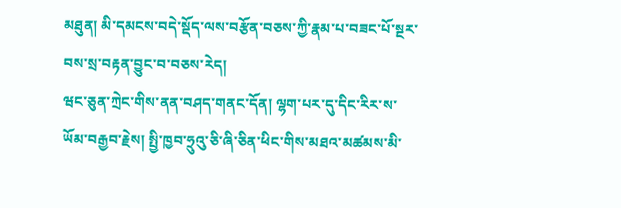མཐུན། མི་དམངས་བདེ་སྡོད་ལས་བརྩོན་བཅས་ཀྱི་རྣམ་པ་བཟང་པོ་སྔར་བས་སྲ་བརྟན་བྱུང་བ་བཅས་རེད།
ཝང་ཅུན་ཀྲེང་གིས་ནན་བཤད་གནང་དོན། ལྷག་པར་དུ་དིང་རིར་ས་ཡོམ་བརྒྱབ་རྗེས། སྤྱི་ཁྱབ་ཧྲུའུ་ཅི་ཞི་ཅིན་ཕིང་གིས་མཐའ་མཚམས་མི་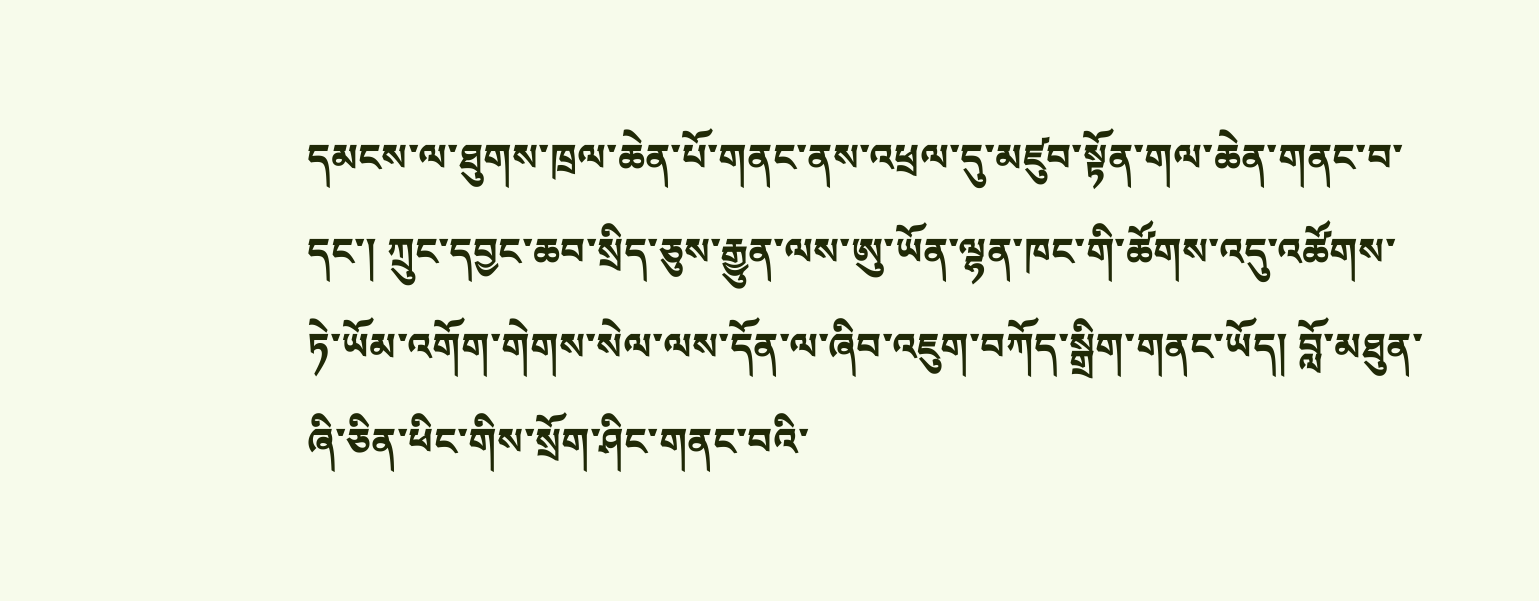དམངས་ལ་ཐུགས་ཁྲལ་ཆེན་པོ་གནང་ནས་འཕྲལ་དུ་མཛུབ་སྟོན་གལ་ཆེན་གནང་བ་དང་། ཀྲུང་དབྱང་ཆབ་སྲིད་ཅུས་རྒྱུན་ལས་ཨུ་ཡོན་ལྷན་ཁང་གི་ཚོགས་འདུ་འཚོགས་ཏེ་ཡོམ་འགོག་གེགས་སེལ་ལས་དོན་ལ་ཞིབ་འཇུག་བཀོད་སྒྲིག་གནང་ཡོད། བློ་མཐུན་ཞི་ཅིན་ཕིང་གིས་སྲོག་ཤིང་གནང་བའི་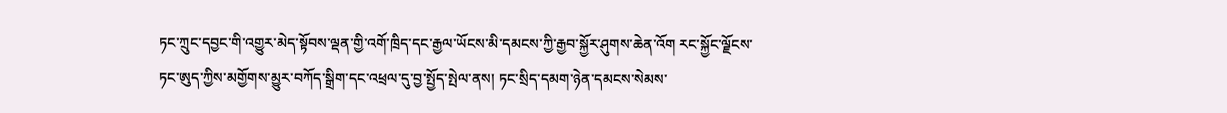ཏང་ཀྲུང་དབྱང་གི་འགྱུར་མེད་སྟོབས་ལྡན་གྱི་འགོ་ཁྲིད་དང་རྒྱལ་ཡོངས་མི་དམངས་ཀྱི་རྒྱབ་སྐྱོར་ཤུགས་ཆེན་འོག རང་སྐྱོང་ལྗོངས་ཏང་ཨུད་ཀྱིས་མགྱོགས་མྱུར་བཀོད་སྒྲིག་དང་འཕྲལ་དུ་བྱ་སྤྱོད་སྤེལ་ནས། ཏང་སྲིད་དམག་ཉེན་དམངས་སེམས་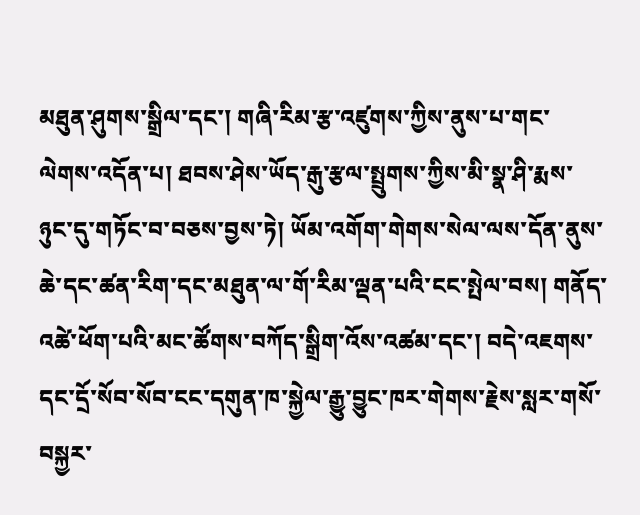མཐུན་ཤུགས་སྒྲིལ་དང་། གཞི་རིམ་རྩ་འཛུགས་ཀྱིས་ནུས་པ་གང་ལེགས་འདོན་པ། ཐབས་ཤེས་ཡོད་རྒུ་རྩལ་སྤྲུགས་ཀྱིས་མི་སྣ་ཤི་རྨས་ཉུང་དུ་གཏོང་བ་བཅས་བྱས་ཏེ། ཡོམ་འགོག་གེགས་སེལ་ལས་དོན་ནུས་ཆེ་དང་ཚན་རིག་དང་མཐུན་ལ་གོ་རིམ་ལྡན་པའི་ངང་སྤེལ་བས། གནོད་འཚེ་ཕོག་པའི་མང་ཚོགས་བཀོད་སྒྲིག་འོས་འཚམ་དང་། བདེ་འཇགས་དང་དྲོ་སོབ་སོབ་ངང་དགུན་ཁ་སྐྱེལ་རྒྱུ་བྱུང་ཁར་གེགས་རྗེས་སླར་གསོ་བསྐྱར་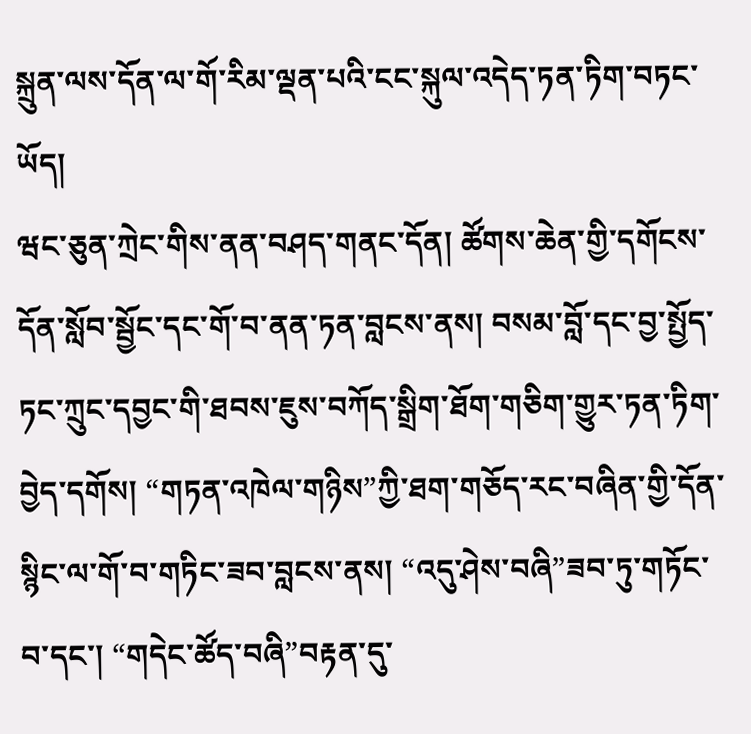སྐྲུན་ལས་དོན་ལ་གོ་རིམ་ལྡན་པའི་ངང་སྐུལ་འདེད་ཏན་ཏིག་བཏང་ཡོད།
ཝང་ཅུན་ཀྲེང་གིས་ནན་བཤད་གནང་དོན། ཚོགས་ཆེན་གྱི་དགོངས་དོན་སློབ་སྦྱོང་དང་གོ་བ་ནན་ཏན་བླངས་ནས། བསམ་བློ་དང་བྱ་སྤྱོད་ཏང་ཀྲུང་དབྱང་གི་ཐབས་ཇུས་བཀོད་སྒྲིག་ཐོག་གཅིག་གྱུར་ཏན་ཏིག་བྱེད་དགོས། “གཏན་འཁེལ་གཉིས”ཀྱི་ཐག་གཅོད་རང་བཞིན་གྱི་དོན་སྙིང་ལ་གོ་བ་གཏིང་ཟབ་བླངས་ནས། “འདུ་ཤེས་བཞི”ཟབ་ཏུ་གཏོང་བ་དང་། “གདེང་ཚོད་བཞི”བརྟན་དུ་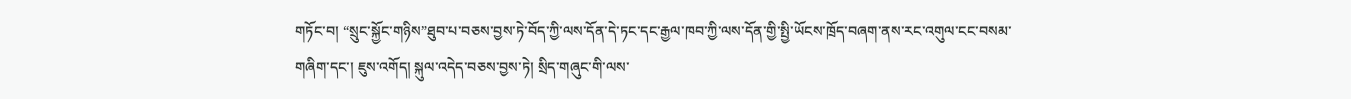གཏོང་བ། “སྲུང་སྐྱོང་གཉིས”ཐུབ་པ་བཅས་བྱས་ཏེ་བོད་ཀྱི་ལས་དོན་དེ་ཏང་དང་རྒྱལ་ཁབ་ཀྱི་ལས་དོན་གྱི་སྤྱི་ཡོངས་ཁྲོད་བཞག་ནས་རང་འགུལ་ངང་བསམ་གཞིག་དང་། ཇུས་འགོད། སྐུལ་འདེད་བཅས་བྱས་ཏེ། སྲིད་གཞུང་གི་ལས་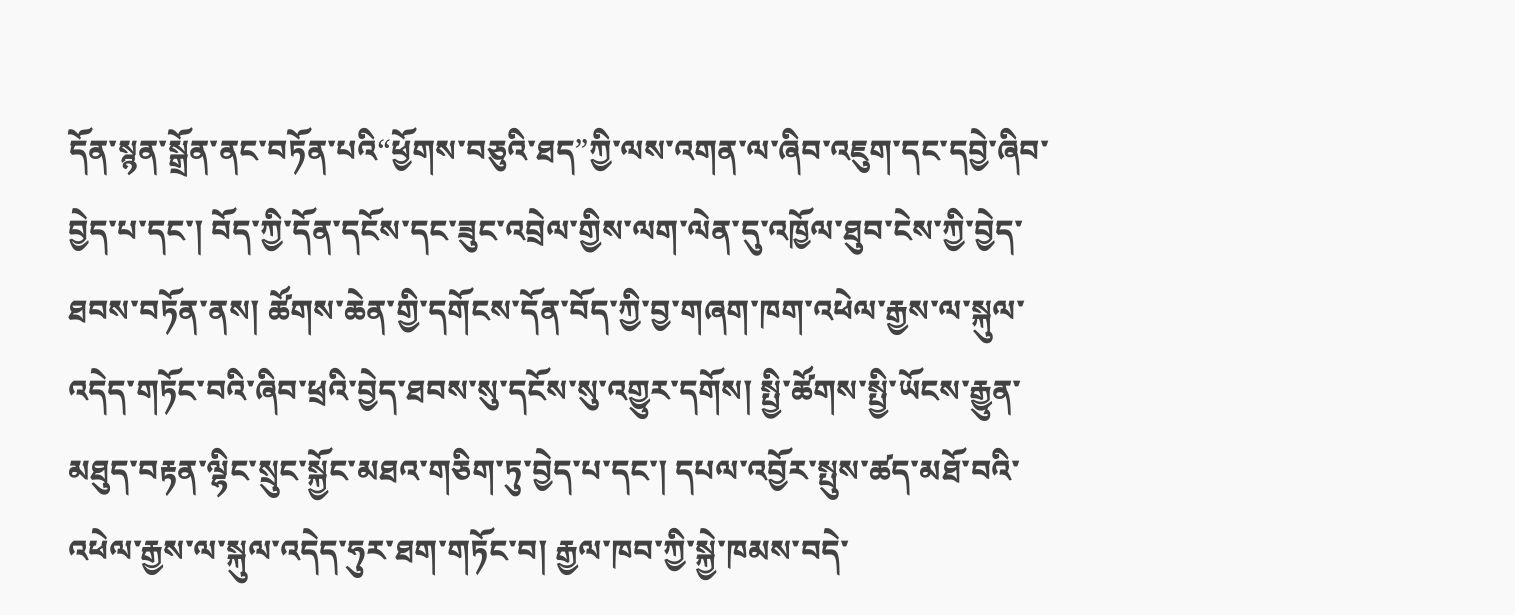དོན་སྙན་སྒྲོན་ནང་བཏོན་པའི“ཕྱོགས་བཅུའི་ཐད”ཀྱི་ལས་འགན་ལ་ཞིབ་འཇུག་དང་དབྱེ་ཞིབ་བྱེད་པ་དང་། བོད་ཀྱི་དོན་དངོས་དང་ཟུང་འབྲེལ་གྱིས་ལག་ལེན་དུ་འཁྱོལ་ཐུབ་ངེས་ཀྱི་བྱེད་ཐབས་བཏོན་ནས། ཚོགས་ཆེན་གྱི་དགོངས་དོན་བོད་ཀྱི་བྱ་གཞག་ཁག་འཕེལ་རྒྱས་ལ་སྐུལ་འདེད་གཏོང་བའི་ཞིབ་ཕྲའི་བྱེད་ཐབས་སུ་དངོས་སུ་འགྱུར་དགོས། སྤྱི་ཚོགས་སྤྱི་ཡོངས་རྒྱུན་མཐུད་བརྟན་ལྷིང་སྲུང་སྐྱོང་མཐའ་གཅིག་ཏུ་བྱེད་པ་དང་། དཔལ་འབྱོར་སྤུས་ཚད་མཐོ་བའི་འཕེལ་རྒྱས་ལ་སྐུལ་འདེད་ཧུར་ཐག་གཏོང་བ། རྒྱལ་ཁབ་ཀྱི་སྐྱེ་ཁམས་བདེ་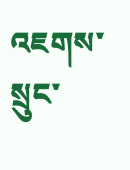འཇགས་སྲུང་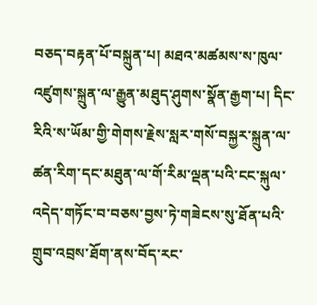བཅད་བརྟན་པོ་བསྐྲུན་པ། མཐའ་མཚམས་ས་ཁུལ་འཛུགས་སྐྲུན་ལ་རྒྱུན་མཐུད་ཤུགས་སྣོན་རྒྱག་པ། དིང་རིའི་ས་ཡོམ་གྱི་གེགས་རྗེས་སླར་གསོ་བསྐྱར་སྐྲུན་ལ་ཚན་རིག་དང་མཐུན་ལ་གོ་རིམ་ལྡན་པའི་ངང་སྐུལ་འདེད་གཏོང་བ་བཅས་བྱས་ཏེ་གཟེངས་སུ་ཐོན་པའི་གྲུབ་འབྲས་ཐོག་ནས་བོད་རང་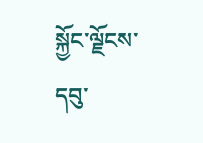སྐྱོང་ལྗོངས་དབུ་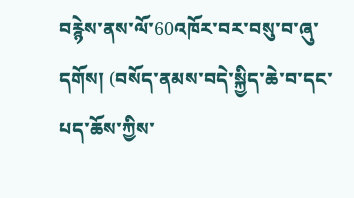བརྙེས་ནས་ལོ་60འཁོར་བར་བསུ་བ་ཞུ་དགོས། (བསོད་ནམས་བདེ་སྐྱིད་ཆེ་བ་དང་པད་ཆོས་ཀྱིས་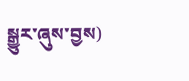སྒྱུར་ཞུས་བྱས)